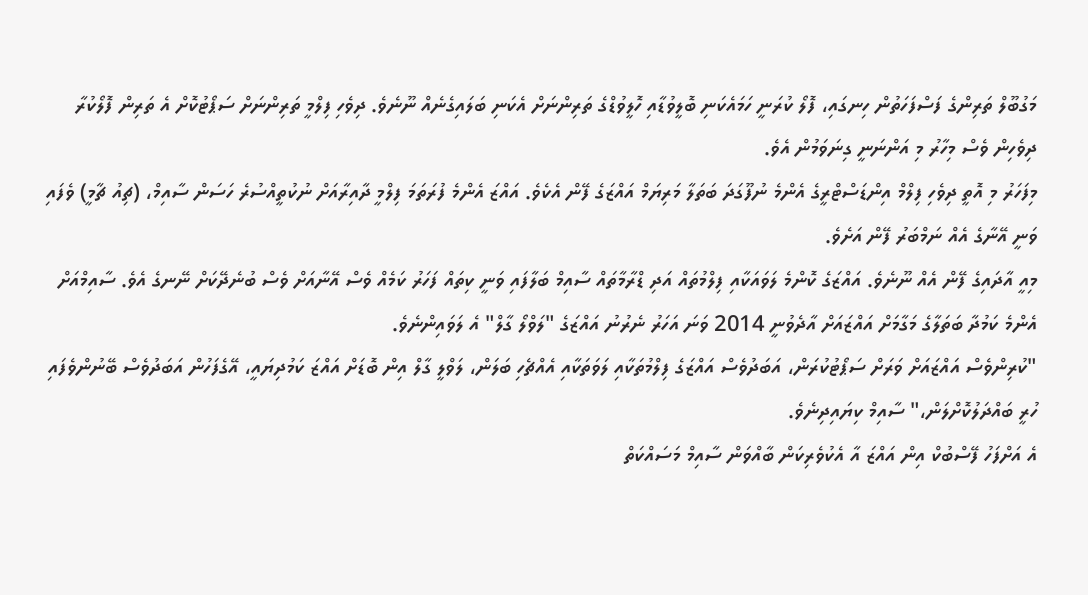މަގުބޫލް ތަރިންގެ ފަސްފަހަތުން ހިނގައި، ފޮލޯ ކުރަނީ ހަމައެކަނި ބޮލީވުޑާއި ހޮލީވުޑްގެ ތަރިންނަށް އެކަނި ބަލައިގެނެއް ނޫނެވެ. ދިވެހި ފިލްމީ ތަރިންނަށް ސަޕޯޓުކޮށް އެ ތަރިން ފޮލޯކުރާ ދިވެހިން ވެސް މިހާރު މި އަންނަނީ ގިނަވަމުން އެވެ.
މިފަހަރު މި އޮތީ ދިވެހި ފިލްމް އިންޑަސްޓްރީގެ އެންމެ ނުފޫގަދަ ބަތަލާ މަރިޔަމް އައްޒަގެ ފޭން އެކެވެ. އައްޒަ އެންމެ ފުރަތަމަ ފިލްމީ ދާއިރާއަށް ނުކުތީއްސުރެ ހަސަން ސާއިމް، (ޗިއު ޗާމީ) ވެފައި ވަނީ އޭނާގެ އެއް ނަމްބަރު ފޭން އަށެވެ.
މިއީ އާދައިގެ ފޭން އެއް ނޫނެވެ. އައްޒަގެ ކޮންމެ ލަވައަކާއި ފިލްމުތައް އަދި ޑްރާމާތައް ސާއިމް ބަލާފައި ވަނީ ކިތައް ފަހަރު ކަމެއް ވެސް އޭނާއަށް ވެސް ބުނެދޭކަށް ނޭނގެ އެވެ. ސާއިމްއަށް އެންމެ ކަމުދާ ބަތަލާގެ މަގާމަށް އައްޒައަށް އާދެވުނީ 2014 ވަނަ އަހަރު ނެރުނު އައްޒަގެ "ލަވްލޯ ގާލް" އެ ލަވައިންނެވެ.
"ކުރިންވެސް އައްޒައަށް ވަރަށް ސަޕޯޓުކުރަން، އަބަދުވެސް އައްޒަގެ ފިލްމުތަކާއި ލަވަތަކާއި އެއްޗެހި ބަލަން، ލަވްލީ ގާލް އިން ބޮޑަށް އައްޒަ ކަމުދިޔައީ، އޭގެފަހުން އަބަދުވެސް ބޭނުންވެފައި ހުރީ ބައްދަލުކޮށްލަން،" ސާއިމް ކިޔައިދިނެވެ.
އެ އަށްފަހު ފޭސްބުކް އިން އައްޒަ އާ އެކުވެރިކަން ބާއްވަން ސާއިމް މަސައްކަތް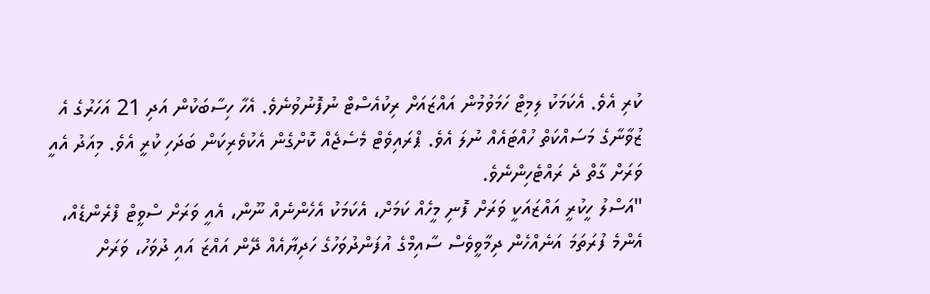ކުރި އެވެ. އެކަމަކު ލިމިޓް ހަމަވުމުން އައްޒައަށް ރިކުއެސްޓް ނުފޮނުވުނެވެ. އެހާ ހިސާބަކުން އަދި 21 އަހަރުގެ އެ ޒުވާނާގެ މަސައްކަތް ހުއްޓައެއް ނުލަ އެވެ. ޕްރައިވެޓް މެސެޖެއް ކޮށްގެން އެކުވެރިކަން ބަދަހި ކުރީ އެވެ. މިއަދު އެއީ ވަރަށް ގާތް ދެ ރައްޓެހިންނެވެ.
"އަސްލު ހީކުރީ އައްޒައަކީ ވަރަށް ފޮނި މީހެއް ކަމަށް، އެކަމަކު އެހެންނެއް ނޫން، އެއީ ވަރަށް ސްވީޓް ފްރެންޑެއް، އެންމެ ފުރަތަމަ އަނެއްހެން ދިމާވީވެސް ސާއިމްގެ އުފަންދުވަހުގެ ހަދިޔާއެއް ދޭން އައްޒަ އައި ދުވަހު، ވަރަށް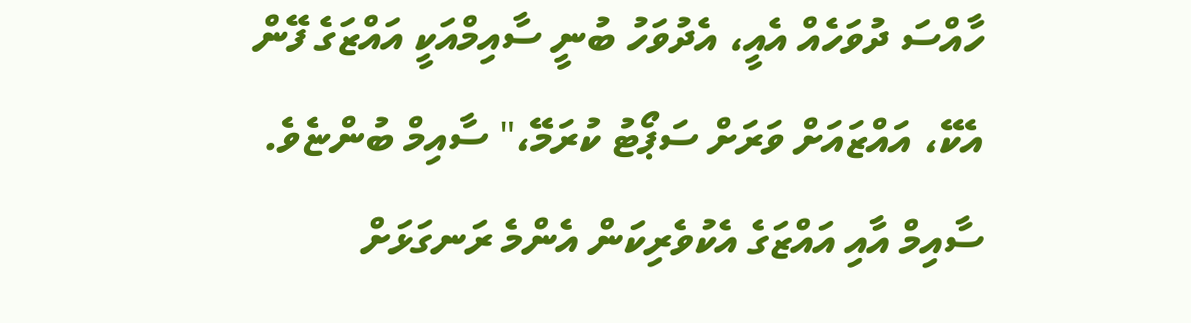ހާއްސަ ދުވަހެއް އެއީ، އެދުވަހު ބުނީ ސާއިމްއަކީ އައްޒަގެ ފޭން އެކޭ، އައްޒައަށް ވަރަށް ސަޕޯޓު ކުރަމޭ،" ސާއިމް ބުންޏެވެ.
ސާއިމް އާއި އައްޒަގެ އެކުވެރިކަން އެންމެ ރަނގަޅަށް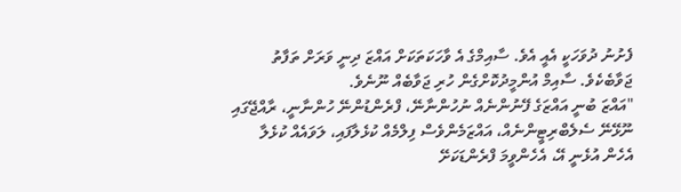ފެށުނު ދުވަހަކީ އެއީ އެވެ. ސާއިމްގެ އެ ވާހަކަތަކަށް އައްޒަ ދިނީ ވަރަށް ތަފާތު ޖަވާބެކެވެ. ސާއިމް އުންމީދުކޮށްގެން ހުރި ޖަވާބެއް ނޫނެވެ.
"އައްޒަ ބުނީ އައްޒަގެ ފޭނުންނެއް ނުހުންނާނޭ، ފްރެންޑުންނޭ ހުންނާނީ، ރާއްޖޭގައި ނޫޅޭނޭ ސެލެބްރިޓީންނެއް، އައްޒަމެންވެސް ފިލްމެއް ކުޅެލާފައި، ލަވައެއް ކުޅެލާ އެހެން އުޅެނީ އޭ، އެހެންވީމަ ފްރެންޑަކަށޭ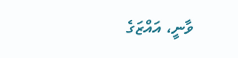ވާނީ، އައްޒަގެ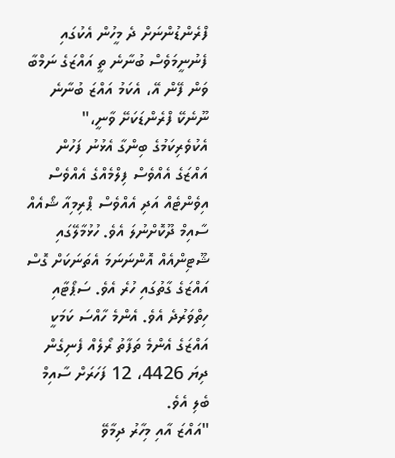ފްރެންޑުންނަށް ދެ މީހުން އެކުގައި ފެނުނީމަވެސް ބުނާނެ ތީ އައްޒަގެ ނަމްބާ ވަން ފޭން އޭ، އެކަމު އައްޒަ ބުނާނެ ނޫނެކޭ ފްރެންޑަކަށޭ ވާނީ،"
އެކުވެރިކަމުގެ ބިންގާ އެޅުނު ފަހުން އައްޒަގެ އެއްވެސް ފިލްމެއްގެ އެއްވެސް އިވެންޓެއް އަދި އެއްވެސް ޕްރިމިއާ ޝޯއެއް ސާއިމް ދޫކޮށްނުލަ އެވެ. ހުޅުމާލޭގައި ޝޫޓިންއެއް އޮންނަނަމަ އެތަނަކަށް ގޮސް އައްޒަގެ ގާތުގައި ހުރެ އެވެ. ސަޕޯޓާއި ހިތްވަރުދެ އެވެ. އެންމެ ހާއްސަ ކަމަކީ އައްޒަގެ އެންމެ ތަފާތު ރޯލެއް ފެނިގެން ދިޔަ 4426، 12 ފަހަރަށް ސާއިމް ބެލި އެވެ.
"އައްޒަ އާއި މިހާރު ދިމާވޭ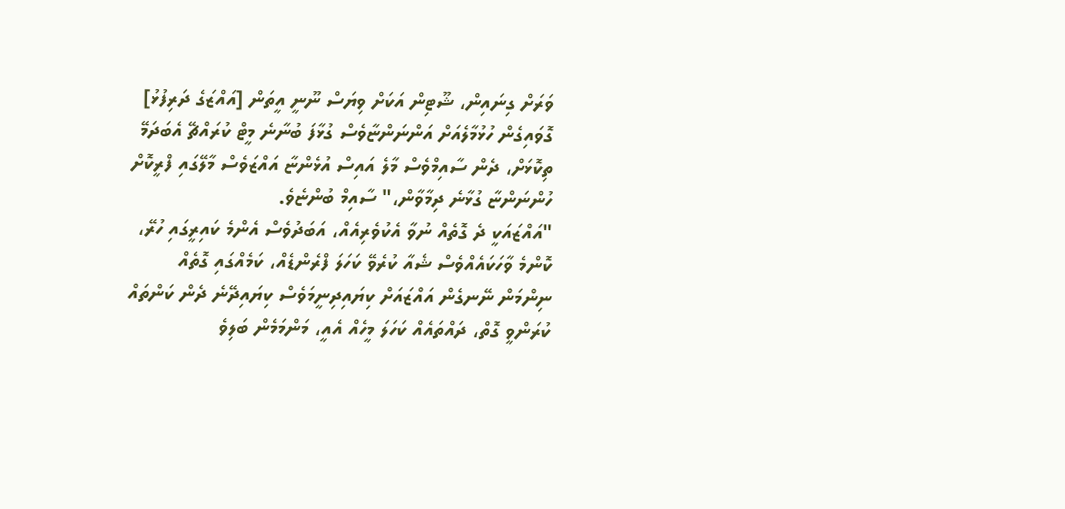ވަރަށް ގިނައިން، ޝޫޓިން އަކަށް ވިޔަސް ނޫނީ އީތަން [އައްޒަގެ ދަރިފުޅު] ގޮވައިގެން ހުޅުމާލެއަށް އަންނަންޏާވެސް ގުޅާފަ ބުނާނެ މީޓް ކުރައްޗޭ އެބަދަމޭ ތިކޮޅަށް، ދެން ސާއިމްވެސް މާލެ އައިސް އުޅެންޏާ އައްޒަވެސް މާލޭގައި ފްރީކޮށް ހުންނަންޏާ ގުޅާނެ ދިމާވާން،" ސާއިމް ބުންޏެވެ.
"އައްޒައަކީ ދެ ގޮތެއް ނުވާ އެކުވެރިއެއް، އަބަދުވެސް އެންމެ ކައިރީގައި ހުރޭ، ކޮންމެ ވާހަކައެއްވެސް ޝެއާ ކުރެވޭ ކަހަލަ ފްރެންޑެއް، ކަމެއްގައި ގޮތެއް ނިންމަން ނޭނގެން އައްޒައަށް ކިޔައިދިނީމަވެސް ކިޔައިދޭނެ ދެން ކަންތައް ކުރަންވީ ގޮތް، ދައްތައެއް ކަހަލަ މީހެއް އެއީ، މަންމަމެން ބަލިވެ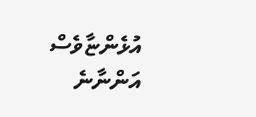އުޅެންޏާވެސް އަންނާނެ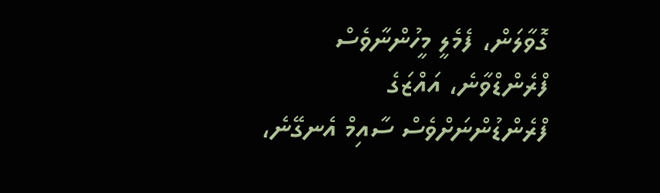ގޮވާލަން، ފެމެލީ މީހުންނާވެސް ފްރެންޑްވާނެ، އައްޒަގެ ފްރެންޑުންނަށްވެސް ސާއިމް އެނގޭނެ،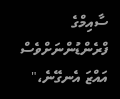ސާއިމްގެ ފްރެންޑުންނަށްވެސް އައްޒަ އެނގޭނެ،"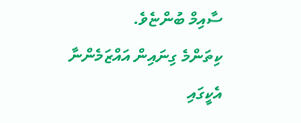ސާއިމް ބުންޏެވެ.
ކިތަންމެ ގިނައިން އައްޒަމެންނާ އެކީގައި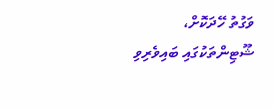ވަގުތު ހޭދަކޮށް، ޝޫޓިންތަކުގައި ބައިވެރިވި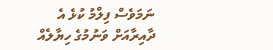ނަމަވެސް ފިލްމު ކުޅެ އެ ދާއިރާއަށް ވަނުމުގެ ހިޔާލެއް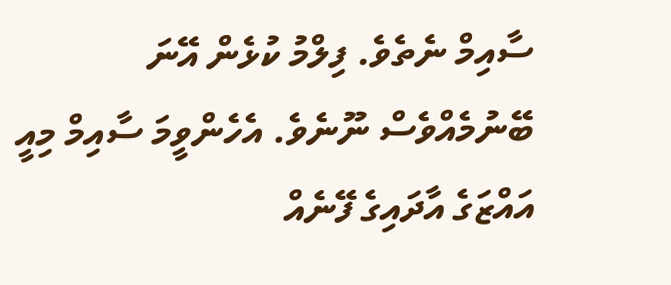ސާއިމް ނެތެވެ. ފިލްމު ކުޅެން އޭނަ ބޭނުމެއްވެސް ނޫނެވެ. އެހެންވީމަ ސާއިމް މިއީ އައްޒަގެ އާދައިގެ ފޭނެއް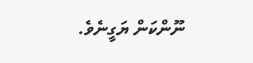ނޫންކަން ޔަގީނެވެ.